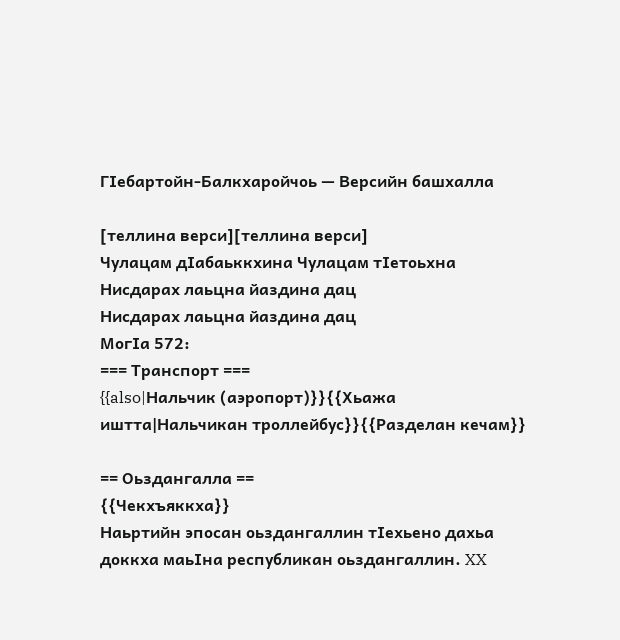ГӀебартойн-Балкхаройчоь — Версийн башхалла

[теллина верси][теллина верси]
Чулацам дӀабаьккхина Чулацам тӀетоьхна
Нисдарах лаьцна йаздина дац
Нисдарах лаьцна йаздина дац
МогӀа 572:
=== Транспорт ===
{{also|Нальчик (аэропорт)}}{{Хьажа иштта|Нальчикан троллейбус}}{{Разделан кечам}}

== Оьздангалла ==
{{Чекхъяккха}}
Наьртийн эпосан оьздангаллин тӀехьено дахьа доккха маьӀна республикан оьздангаллин. XX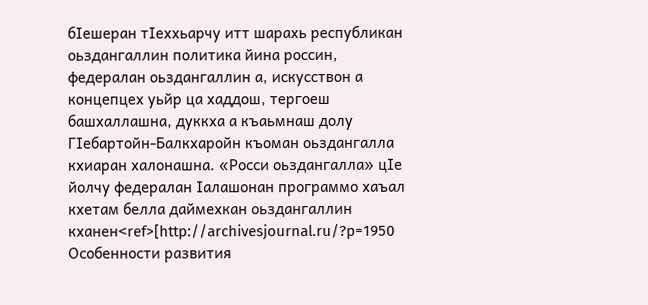бӀешеран тӀеххьарчу итт шарахь республикан оьздангаллин политика йина россин, федералан оьздангаллин а, искусствон а концепцех уьйр ца хаддош, тергоеш башхаллашна, дуккха а къаьмнаш долу ГӀебартойн-Балкхаройн къоман оьздангалла кхиаран халонашна. «Росси оьздангалла» цӀе йолчу федералан Ӏалашонан программо хаъал кхетам белла даймехкан оьздангаллин кханен<ref>[http://archivesjournal.ru/?p=1950 Особенности развития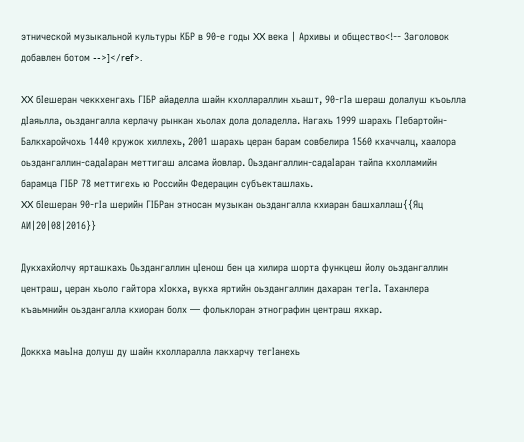этнической музыкальной культуры КБР в 90-е годы XX века | Архивы и общество<!-- Заголовок добавлен ботом -->]</ref>.

XX бӀешеран чеккхенгахь ГӀБР айаделла шайн кхоллараллин хьашт, 90-гӀа шераш долалуш къоьлла дӀаяьлла, оьздангалла керлачу рынкан хьолах дола доладелла. Нагахь 1999 шарахь ГӀебартойн-Балкхаройчохь 1440 кружок хиллехь, 2001 шарахь церан барам совбелира 1560 кхаччалц, хаалора оьздангаллин-садаӀаран меттигаш алсама йовлар. Оьздангаллин-садаӀаран тайпа кхолламийн барамца ГӀБР 78 меттигехь ю Российн Федерацин субъекташлахь.
XX бӀешеран 90-гӀа шерийн ГӀБРан этносан музыкан оьздангалла кхиаран башхаллаш{{Яц АИ|20|08|2016}}

Дукхахйолчу ярташкахь Оьздангаллин цӀенош бен ца хилира шорта функцеш йолу оьздангаллин центраш, церан хьоло гайтора хӀокха, вукха яртийн оьздангаллин дахаран тегӀа. Таханлера къаьмнийн оьздангалла кхиоран болх — фольклоран этнографин центраш яхкар.

Доккха маьӀна долуш ду шайн кхолларалла лакхарчу тегӀанехь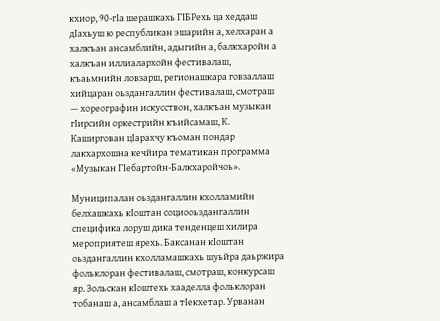кхиор, 90-гӀа шерашкахь ГӀБРехь ца хеддаш дӀахьуш ю республикан эшарийн а, хелхаран а халкъан ансамблийн, адыгийн а, балкхаройн а халкъан иллиалархойн фестивалаш, къаьмнийн ловзарш, регионашкара говзаллаш хийцаран оьздангаллин фестивалаш, смотраш — хореографин искусствон, халкъан музыкан гӀирсийн оркестрийн къийсамаш, К. Каширгован цӀарахчу къоман пондар лакхархошна кечйира тематикан программа «Музыкан ГӀебартойн-Балкхаройчоь».

Муниципалан оьздангаллин кхолламийн белхашкахь кӀоштан социооьздангаллин специфика лоруш дика тенденцеш хилира мероприятеш ярехь. Баксанан кӀоштан оьздангаллин кхолламашкахь шуьйра даьржира фольклоран фестивалаш, смотраш, конкурсаш яр. Зольскан кӀоштехь хааделла фольклоран тобанаш а, ансамблаш а тӀекхетар. Урванан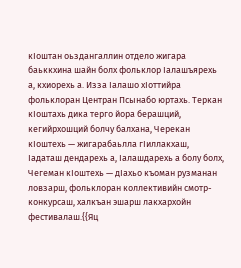кӀоштан оьздангаллин отдело жигара баьккхина шайн болх фольклор Ӏалашъярехь а, кхиорехь а. Изза Ӏалашо хӀоттийра фольклоран Центран Псынабо юртахь. Теркан кӀоштахь дика терго йора берашций, кегийрхошций болчу балхана, Черекан кӀоштехь — жигарабаьлла гӀиллакхаш, Ӏадаташ дендарехь а, Ӏалашдарехь а болу болх, Чегеман кӀоштехь — дӀахьо къоман рузманан ловзарш, фольклоран коллективийн смотр-конкурсаш, халкъан эшарш лакхархойн фестивалаш.{{Яц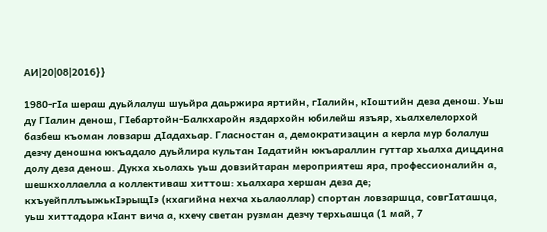АИ|20|08|2016}}

1980-гӀа шераш дуьйлалуш шуьйра даьржира яртийн, гӀалийн, кӀоштийн деза денош. Уьш ду ГӀалин денош, ГӀебартойн-Балкхаройн яздархойн юбилейш язъяр, хьалхелелорхой базбеш къоман ловзарш дӀадахьар. Гласностан а, демократизацин а керла мур болалуш дезчу деношна юкъадало дуьйлира культан Ӏадатийн юкъараллин гуттар хьалха дицдина долу деза денош. Дукха хьолахь уьш довзийтаран мероприятеш яра, профессионалийн а, шешкхоллаелла а коллективаш хиттош: хьалхара хершан деза де; кхъуейпллъыжькӀэрыщIэ (кхагийна нехча хьалаоллар) спортан ловзаршца, совгӀаташца, уьш хиттадора кӀант вича а, кхечу светан рузман дезчу терхьашца (1 май, 7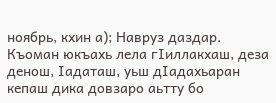ноябрь, кхин а); Навруз даздар. Къоман юкъахь лела гӀиллакхаш, деза денош, Ӏадаташ, уьш дӀадахьаран кепаш дика довзаро аьтту бо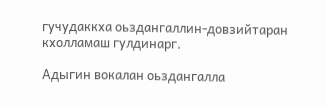гучудаккха оьздангаллин-довзийтаран кхолламаш гулдинарг.

Адыгин вокалан оьздангалла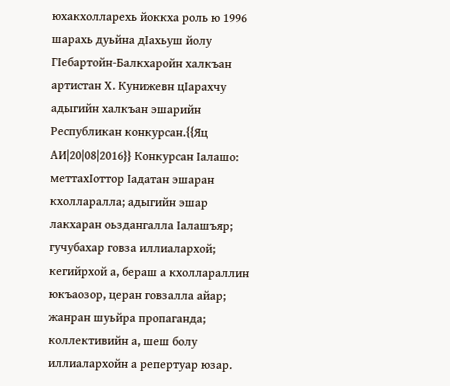юхакхолларехь йоккха роль ю 1996 шарахь дуьйна дӀахьуш йолу ГӀебартойн-Балкхаройн халкъан артистан Х. Кунижевн цӀарахчу адыгийн халкъан эшарийн Республикан конкурсан.{{Яц АИ|20|08|2016}} Конкурсан Ӏалашо: меттахӀоттор Ӏадатан эшаран кхолларалла; адыгийн эшар лакхаран оьздангалла Ӏалашъяр; гучубахар говза иллиалархой; кегийрхой а, бераш а кхоллараллин юкъаозор, церан говзалла айар; жанран шуьйра пропаганда; коллективийн а, шеш болу иллиалархойн а репертуар юзар.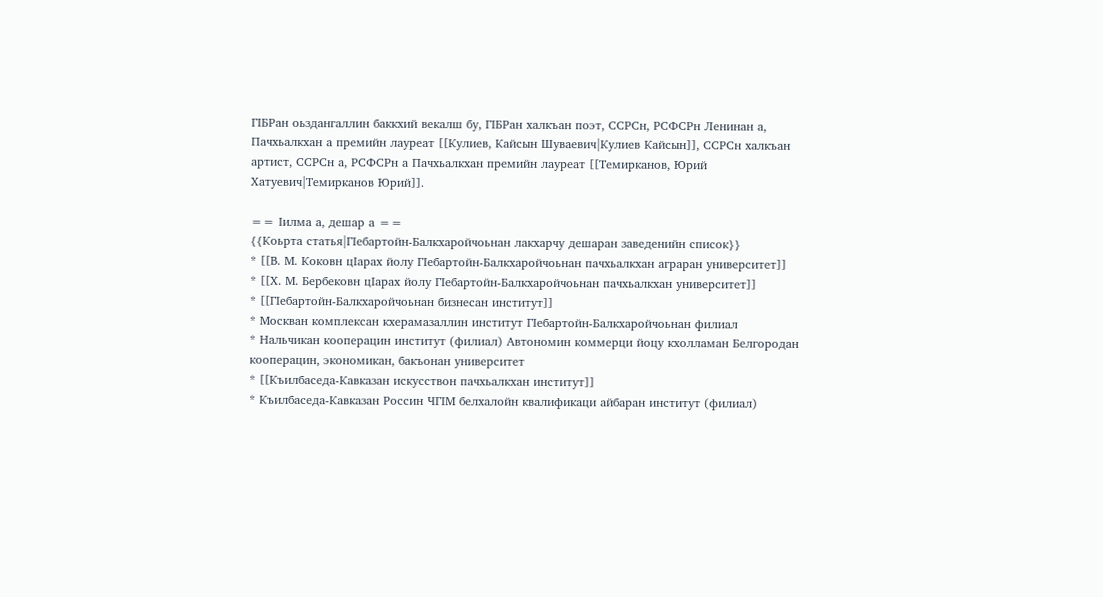ГӀБРан оьздангаллин баккхий векалш бу, ГӀБРан халкъан поэт, ССРСн, РСФСРн Ленинан а, Пачхьалкхан а премийн лауреат [[Кулиев, Кайсын Шуваевич|Кулиев Кайсын]], ССРСн халкъан артист, ССРСн а, РСФСРн а Пачхьалкхан премийн лауреат [[Темирканов, Юрий Хатуевич|Темирканов Юрий]].

== Ӏилма а, дешар а ==
{{Коьрта статья|ГIебартойн-Балкхаройчоьнан лакхарчу дешаран заведенийн список}}
* [[В. М. Коковн цIарах йолу ГIебартойн-Балкхаройчоьнан пачхьалкхан аграран университет]]
* [[Х. М. Бербековн цIарах йолу ГIебартойн-Балкхаройчоьнан пачхьалкхан университет]]
* [[ГIебартойн-Балкхаройчоьнан бизнесан институт]]
* Москван комплексан кхерамазаллин институт ГӀебартойн-Балкхаройчоьнан филиал
* Нальчикан кооперацин институт (филиал) Автономин коммерци йоцу кхолламан Белгородан кооперацин, экономикан, бакъонан университет
* [[Къилбаседа-Кавказан искусствон пачхьалкхан институт]]
* Къилбаседа-Кавказан Россин ЧГӀМ белхалойн квалификаци айбаран институт (филиал)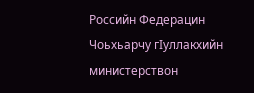Российн Федерацин Чоьхьарчу гӀуллакхийн министерствон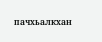пачхьалкхан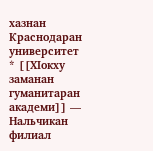хазнан Краснодаран университет
* [[ХӀокху заманан гуманитаран академи]] — Нальчикан филиал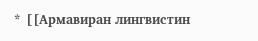* [[Армавиран лингвистин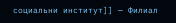социальни институт]] — Филиал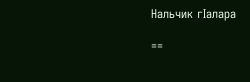Нальчик гӀалара

==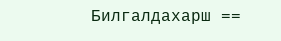Билгалдахарш ==